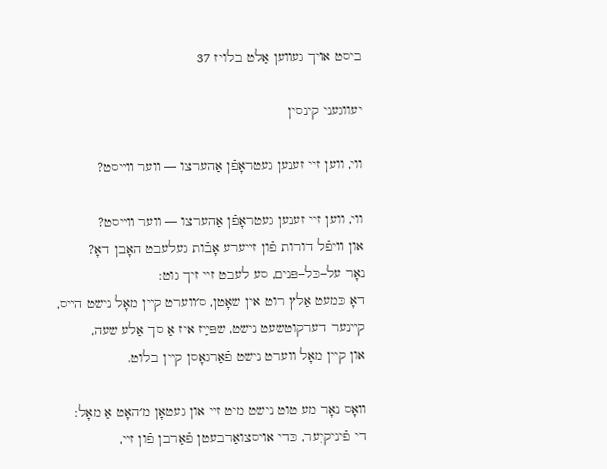ביסט אױך געװען אַלט בלויז 37

יעווגעני קינסין

ווי, ווען זיי זענען געטראָפֿן אַהערצו — װער װײסט?

ווי, ווען זיי זענען געטראָפֿן אַהערצו — װער װײסט?
און װיפֿל דורות פֿון זײערע אָבֿות געלעבט האָבן דאָ?
נאָר על–כּל–פּנים, סע לעבט זײ זיך גוט:
דאָ כּמעט אַלץ רוט אין שאָטן, ס׳װערט קײן מאָל נישט הײס,
קײנער דערקוטשעט נישט, שפּײַז איז אַ סך אַלע שעה,
און קײן מאָל װערט נישט פֿאַרגאָסן קײן בלוט.

װאָס נאָר מע טוט נישט מיט זײ און געטאָן מ׳האָט אַ מאָל:
די פֿיניקיִער, כּדי אױסצואַרבעטן פֿאַרבן פֿון זײ,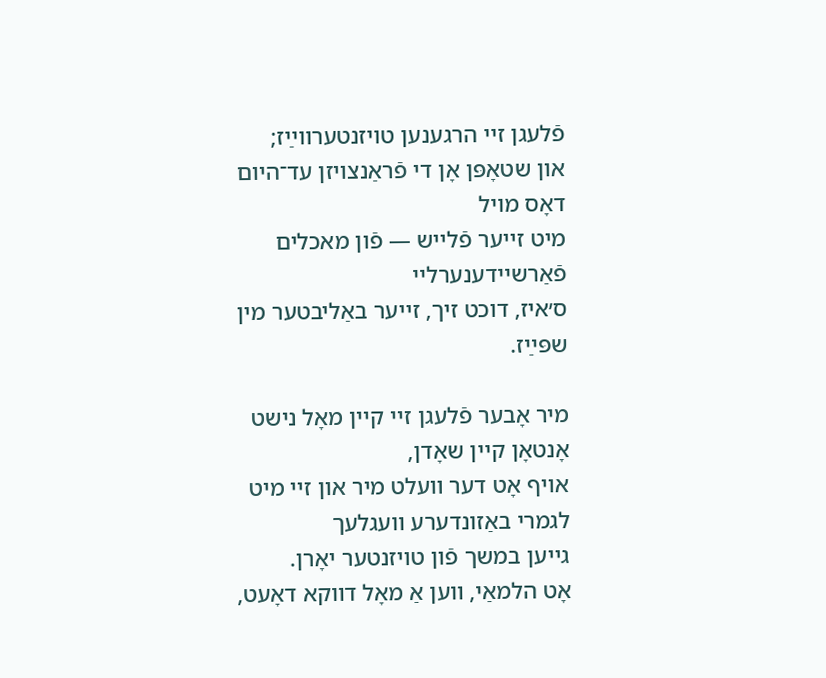פֿלעגן זײ הרגענען טױזנטערװײַז;
און שטאָפּן אָן די פֿראַנצױזן עד־היום דאָס מױל
מיט זײער פֿלײש — פֿון מאכלים פֿאַרשײדענערלײ
ס׳איז, דוכט זיך, זײער באַליבטער מין שפּײַז.

מיר אָבער פֿלעגן זײ קײן מאָל נישט אָנטאָן קײן שאָדן,
אױף אָט דער װעלט מיר און זײ מיט לגמרי באַזונדערע װעגלעך
גײען במשך פֿון טױזנטער יאָרן.
אָט הלמאַי, װען אַ מאָל דװקא דאָעט,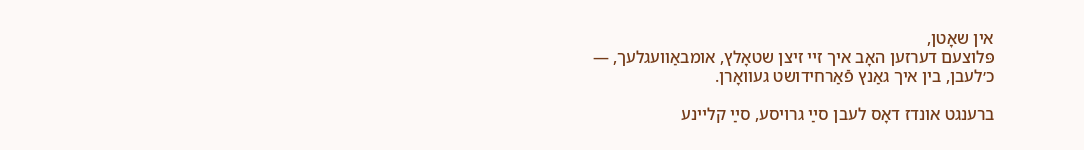אין שאָטן,
פּלוצעם דערזען האָב איך זײ זיצן שטאָלץ, אומבאַװעגלעך, —
כ׳לעבן, בין איך גאַנץ פֿאַרחידושט געװאָרן.

ברענגט אונדז דאָס לעבן סײַ גרױסע, סײַ קלײנע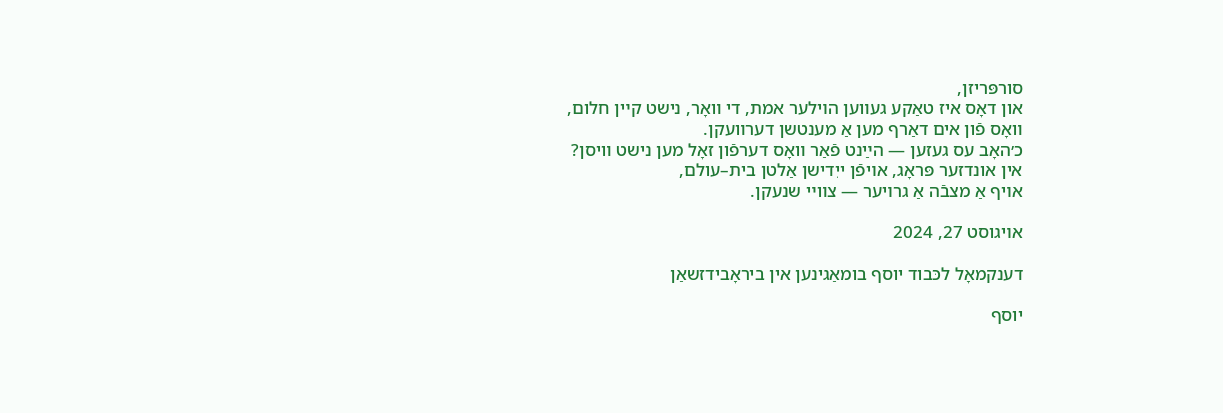סורפּריזן,
און דאָס איז טאַקע געװען הױלער אמת, די װאָר, נישט קײן חלום,
װאָס פֿון אים דאַרף מען אַ מענטשן דערװעקן.
כ׳האָב עס געזען — הײַנט פֿאַר װאָס דערפֿון זאָל מען נישט װיסן?
אין אונדזער פּראָג, אױפֿן ייִדישן אַלטן בית–עולם,
אױף אַ מצבֿה אַ גרױער — צװײ שנעקן.

אױגוסט 27, 2024

דענקמאָל לכּבוד יוסף בומאַגינען אין ביראָבידזשאַן

יוסף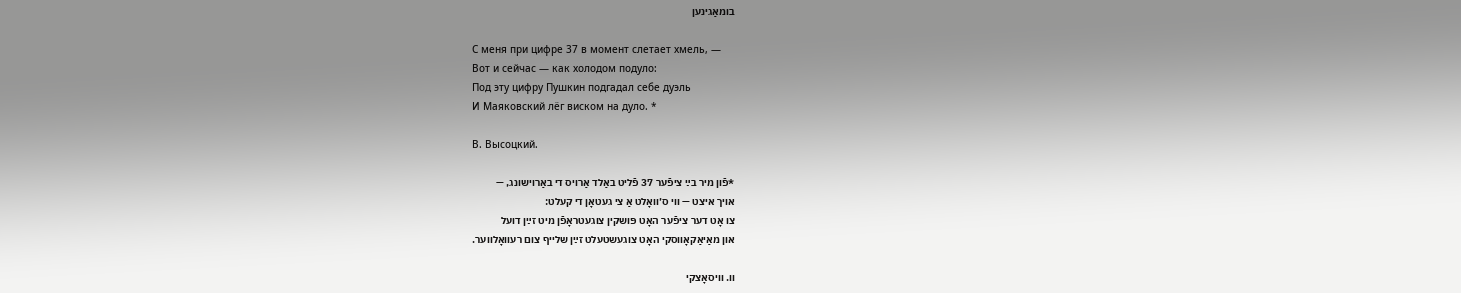בומאַגינען

С меня при цифре 37 в момент слетает хмель, —
Вот и сейчас — как холодом подуло:
Под эту цифру Пушкин подгадал себе дуэль
И Маяковский лёг виском на дуло. *

В. Высоцкий.

*פֿון מיר בײַ ציפֿער 37 פֿליט באַלד אַרויס די באַרוישונג, —
אויך איצט — ווי ס׳וואָלט אַ צי געטאָן די קעלט:
צו אָט דער ציפֿער האָט פּושקין צוגעטראָפֿן מיט זײַן דועל
און מאַיאַקאָווסקי האָט צוגעשטעלט זײַן שלייף צום רעוואָלווער.

וו. וויסאָצקי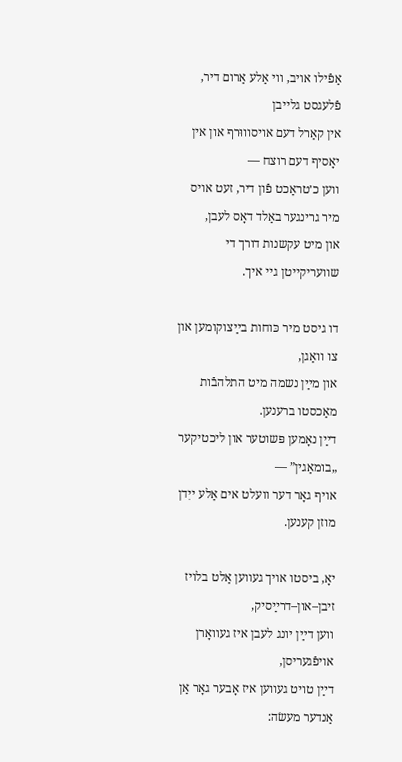אַפֿילו אױב, װי אַלע אַרום דיר, פֿלעגסט גלײבן
אין קאַרל דעם אױסװוּרף און אין יאָסיף דעם רוצח —
װען כ׳טראַכט פֿון דיר, זעט אױס מיר גרינגער באַלד דאָס לעבן,
און מיט עקשנות דורך די שװעריקײטן גײ איך.

דו גיסט מיר כּוחות בײַצוקומען און צו װאַגן,
און מײַן נשמה מיט התלהבֿות מאַכסטו ברענען.
דײַן נאָמען פּשוטער און ליכטיקער „בומאַגין” —
אויף גאָר דער וועלט אים אַלע ייִדן מוזן קענען.

יאָ, ביסטו אױך געװען אַלט בלױז זיבן–און–דרײַסיק,
װען דײַן יונג לעבן איז געװאָרן אויפֿגעריסן,
דײַן טױט געװען איז אָבער גאָר אַן אַנדער מעשׂה: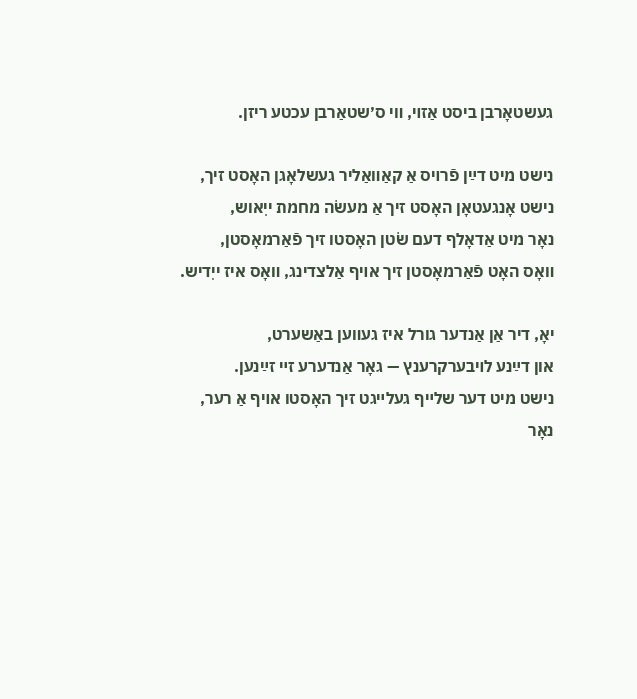געשטאָרבן ביסט אַזױ, װי ס׳שטאַרבן עכטע ריזן.

נישט מיט דײַן פֿרױס אַ קאַװאַליר געשלאָגן האָסט זיך,
נישט אָנגעטאָן האָסט זיך אַ מעשׂה מחמת ייִאוש,
נאָר מיט אַדאָלף דעם שׂטן האָסטו זיך פֿאַרמאָסטן,
װאָס האָט פֿאַרמאָסטן זיך אױף אַלצדינג, װאָס איז ייִדיש.

יאָ, דיר אַן אַנדער גורל איז געװען באַשערט,
און דײַנע לױבערקרענץ — גאָר אַנדערע זײ זײַנען.
נישט מיט דער שלײף געלײגט זיך האָסטו אױף אַ רער,
נאָר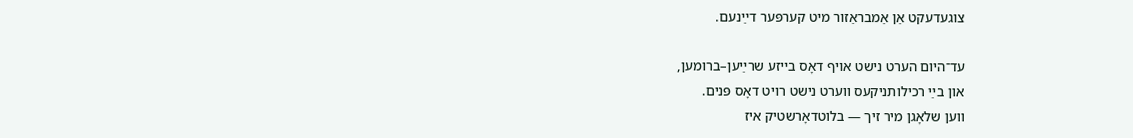צוגעדעקט אַן אַמבראַזור מיט קערפּער דײַנעם.

עד־היום הערט נישט אױף דאָס בײזע שרײַען–ברומען,
און בײַ רכילותניקעס װערט נישט רױט דאָס פּנים.
װען שלאָגן מיר זיך — בלוטדאָרשטיק איז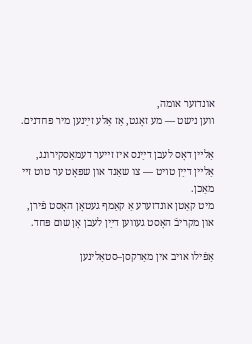אונדזער אומה,
װען נישט — מע זאָגט, אַז אַלע זײַנען מיר פּחדנים.

אַלײן דאָס לעבן דײַנס איז זײער דעמאַסקירונג,
אַלײן דײַן טױט — צו שאַנד און שפּאָט ער טוט זײ מאַכן.
מיט קאַטן אונדזערע אַ קאַמף געטאָן האָסט פֿירן,
און מקריבֿ האָסט געװען דײַן לעבן אָן שום פּחד.

אַפֿילו אױב אין מאַרקסן–סטאַלינען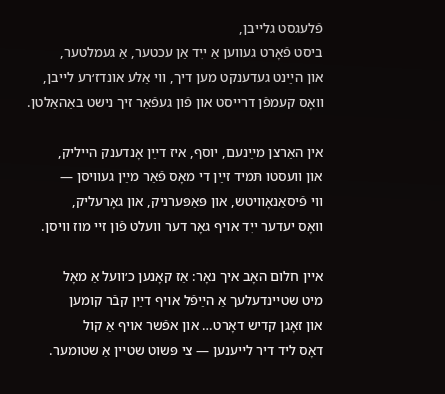פֿלעגסט גלײבן,
ביסט פֿאָרט געװען אַ ייִד אַן עכטער, אַ געמלטער,
און הײַנט געדענקט מען דיך, װי אַלע אונדז׳רע לײבן,
װאָס קעמפֿן דרײסט און פֿון געפֿאַר זיך נישט באַהאַלטן.

אין האַרצן מײַנעם, יוסף, איז דײַן אָנדענק הײליק,
און װעסטו תּמיד זײַן די מאָס פֿאַר מײַן געװיסן —
װי פֿיסאַנאָװיטש, און פּאַפּערניק, און גאָרעליק,
װאָס יעדער ייִד אױף גאָר דער װעלט פֿון זײ מוז װיסן.

אײן חלום האָב איך נאָר: אַז קאָנען כ׳װעל אַ מאָל
מיט שטײנדעלעך אַ הײַפֿל אױף דײַן קבֿר קומען
און זאָגן קדיש דאָרט… און אפֿשר אױף אַ קול
דאָס ליד דיר לײענען — צי פּשוט שטײן אַ שטומער.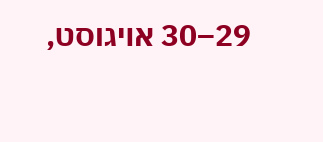29–30 אױגוסט,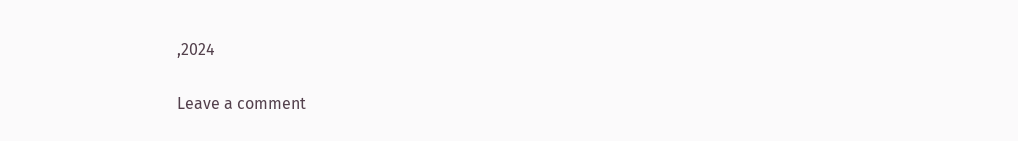,2024

Leave a comment